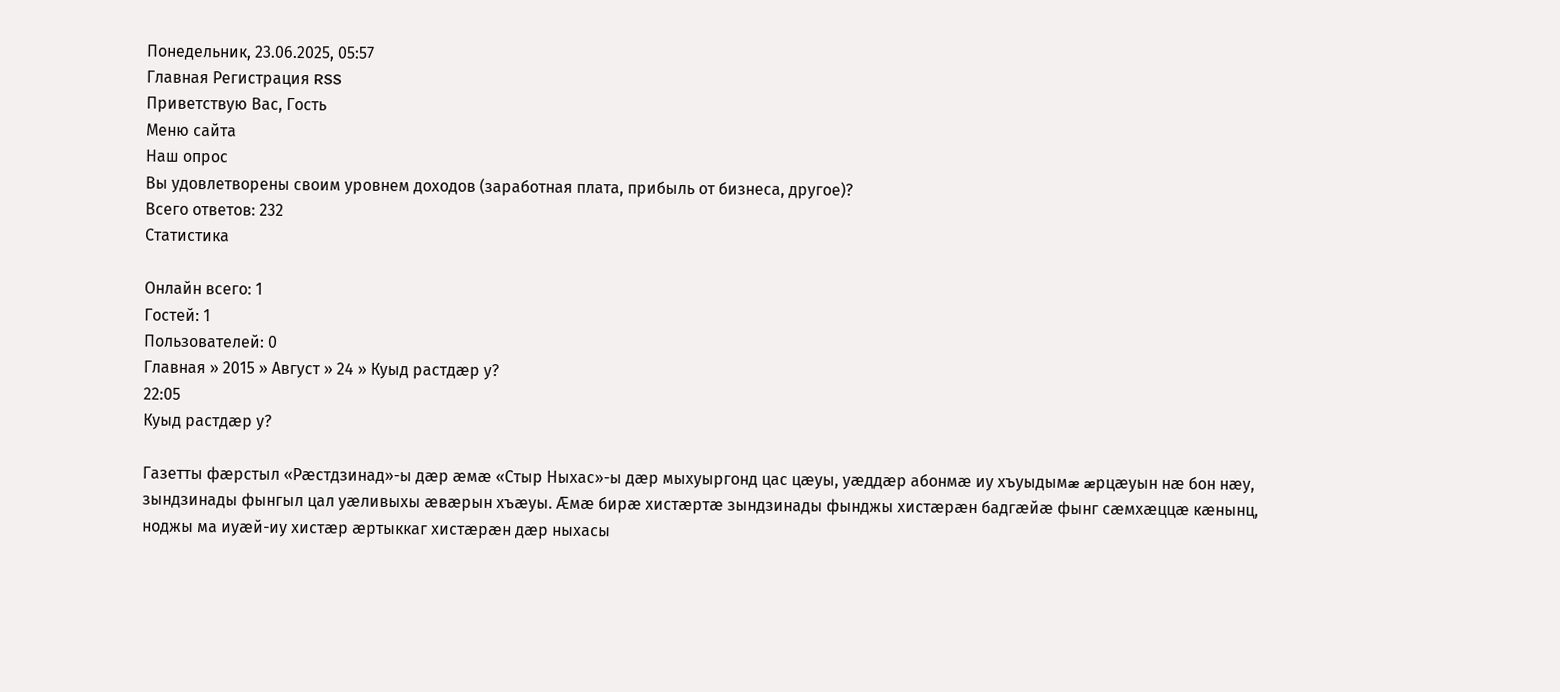Понедельник, 23.06.2025, 05:57
Главная Регистрация RSS
Приветствую Вас, Гость
Меню сайта
Наш опрос
Вы удовлетворены своим уровнем доходов (заработная плата, прибыль от бизнеса, другое)?
Всего ответов: 232
Статистика

Онлайн всего: 1
Гостей: 1
Пользователей: 0
Главная » 2015 » Август » 24 » Куыд растдæр у?
22:05
Куыд растдæр у?

Газетты фæрстыл «Рæстдзинад»-ы дæр æмæ «Стыр Ныхас»-ы дæр мыхуыргонд цас цæуы, уæддæр абонмæ иу хъуыдымæ æрцæуын нæ бон нæу, зындзинады фынгыл цал уæливыхы æвæрын хъæуы. Æмæ бирæ хистæртæ зындзинады фынджы хистæрæн бадгæйæ фынг сæмхæццæ кæнынц, ноджы ма иуæй-иу хистæр æртыккаг хистæрæн дæр ныхасы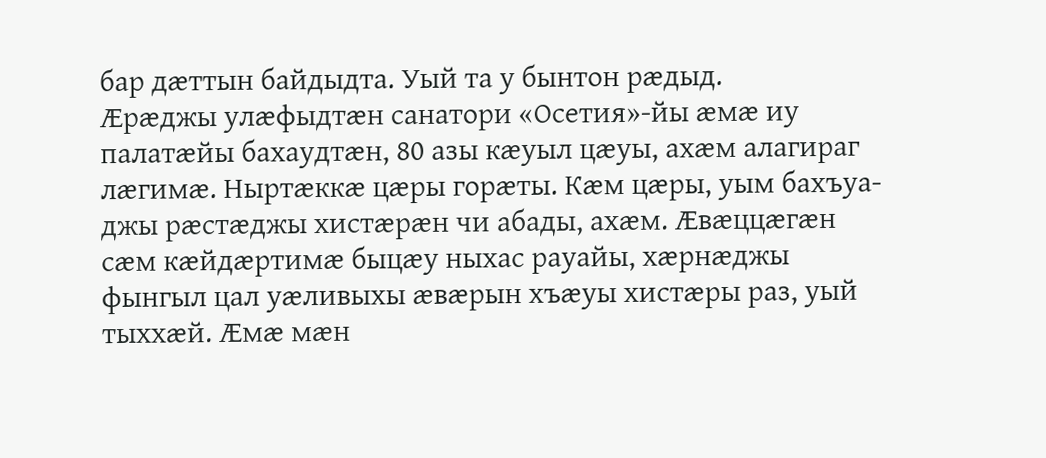бар дæттын байдыдта. Уый та у бынтон рæдыд.
Æрæджы улæфыдтæн санатори «Осетия»-йы æмæ иу палатæйы бахаудтæн, 80 азы кæуыл цæуы, ахæм алагираг лæгимæ. Ныртæккæ цæры горæты. Кæм цæры, уым бахъуа-джы рæстæджы хистæрæн чи абады, ахæм. Æвæццæгæн сæм кæйдæртимæ быцæу ныхас рауайы, хæрнæджы фынгыл цал уæливыхы æвæрын хъæуы хистæры раз, уый тыххæй. Æмæ мæн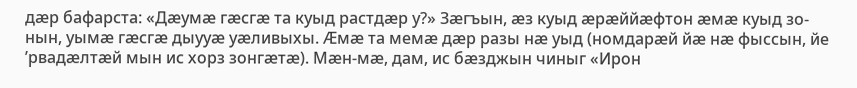дæр бафарста: «Дæумæ гæсгæ та куыд растдæр у?» Зæгъын, æз куыд æрæййæфтон æмæ куыд зо-
нын, уымæ гæсгæ дыууæ уæливыхы. Æмæ та мемæ дæр разы нæ уыд (номдарæй йæ нæ фыссын, йе ’рвадæлтæй мын ис хорз зонгæтæ). Мæн-мæ, дам, ис бæзджын чиныг «Ирон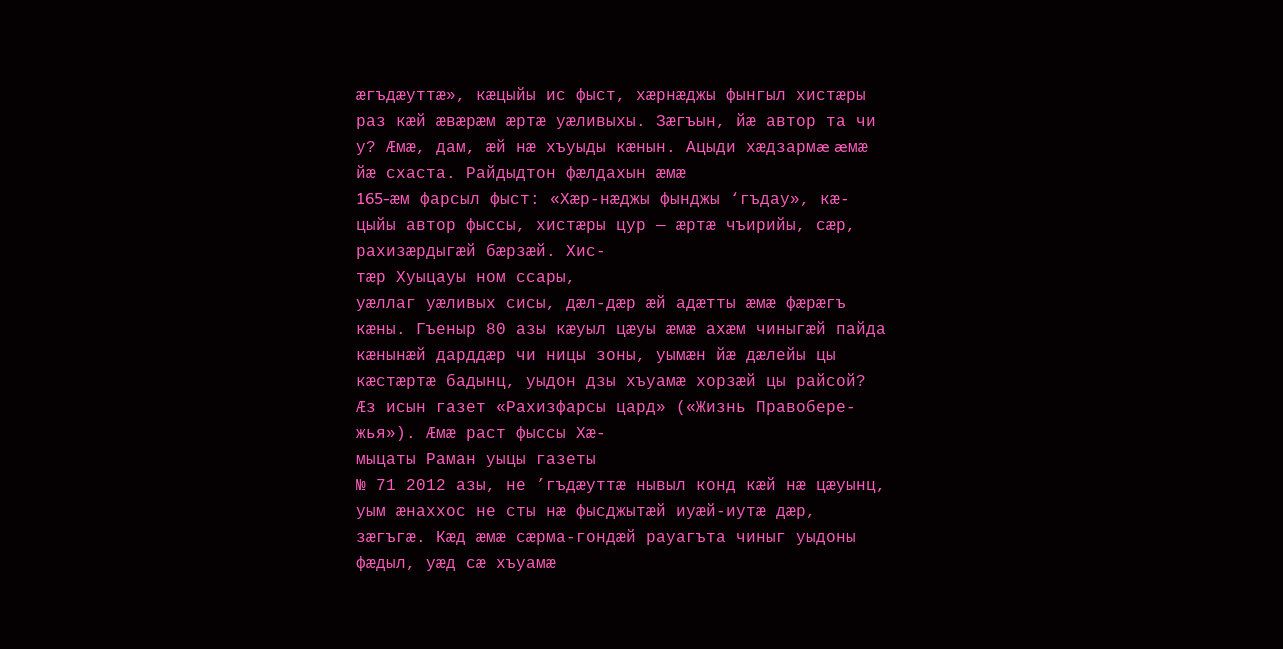æгъдæуттæ», кæцыйы ис фыст, хæрнæджы фынгыл хистæры раз кæй æвæрæм æртæ уæливыхы. Зæгъын, йæ автор та чи у? Æмæ, дам, æй нæ хъуыды кæнын. Ацыди хæдзармæ æмæ йæ схаста. Райдыдтон фæлдахын æмæ
165-æм фарсыл фыст: «Хæр-нæджы фынджы ‘гъдау», кæ-
цыйы автор фыссы, хистæры цур — æртæ чъирийы, сæр, рахизæрдыгæй бæрзæй. Хис-
тæр Хуыцауы ном ссары,
уæллаг уæливых сисы, дæл-дæр æй адæтты æмæ фæрæгъ кæны. Гъеныр 80 азы кæуыл цæуы æмæ ахæм чиныгæй пайда кæнынæй дарддæр чи ницы зоны, уымæн йæ дæлейы цы кæстæртæ бадынц, уыдон дзы хъуамæ хорзæй цы райсой?
Æз исын газет «Рахизфарсы цард» («Жизнь Правобере-жья»). Æмæ раст фыссы Хæ-
мыцаты Раман уыцы газеты
№ 71 2012 азы, не ’гъдæуттæ нывыл конд кæй нæ цæуынц, уым æнаххос не сты нæ фысджытæй иуæй-иутæ дæр,
зæгъгæ. Кæд æмæ сæрма-гондæй рауагъта чиныг уыдоны фæдыл, уæд сæ хъуамæ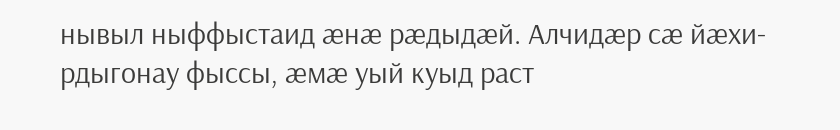нывыл ныффыстаид æнæ рæдыдæй. Алчидæр сæ йæхи-рдыгонау фыссы, æмæ уый куыд раст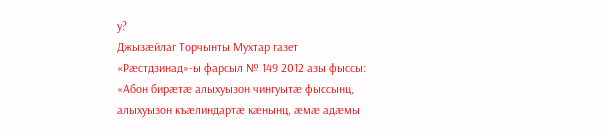у?
Джызæйлаг Торчынты Мухтар газет «Рæстдзинад»-ы фарсыл № 149 2012 азы фыссы: «Абон бирæтæ алыхуызон чингуытæ фыссынц, алыхуызон къæлиндартæ кæнынц, æмæ адæмы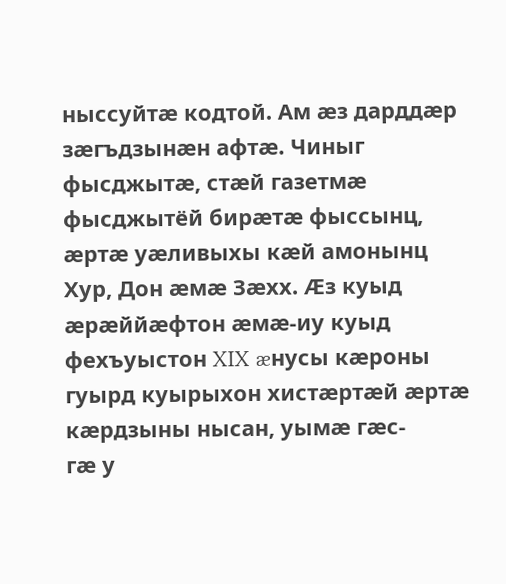ныссуйтæ кодтой. Ам æз дарддæр зæгъдзынæн афтæ. Чиныг фысджытæ, стæй газетмæ фысджытёй бирæтæ фыссынц, æртæ уæливыхы кæй амонынц Хур, Дон æмæ Зæхх. Æз куыд æрæййæфтон æмæ-иу куыд фехъуыстон XIX æнусы кæроны гуырд куырыхон хистæртæй æртæ кæрдзыны нысан, уымæ гæс-
гæ у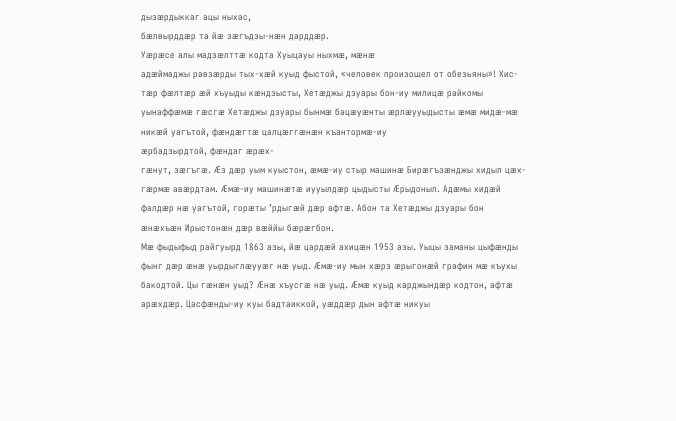дызæрдыккаг ацы ныхас,
бæлвырддæр та йæ зæгъдзы-нæн дарддæр.
Уæрæсе алы мадзæлттæ кодта Хуыцауы ныхмæ, мæнæ
адæймаджы равзæрды тых-хæй куыд фыстой, «человек произошел от обезьяны»! Хис-
тæр фæлтæр æй хъуыды кæндзысты, Хетæджы дзуары бон-иу милицæ райкомы
уынаффæмæ гæсгæ Хетæджы дзуары бынмæ бацæуæнты æрлæууыдысты æмæ мидæ-мæ никæй уагътой, фæндæгтæ цалцæггæнæн къантормæ-иу
æрбадзырдтой, фæндаг æрæх-
гæнут, зæгъгæ. Æз дæр уым куыстон, æмæ-иу стыр машинæ Бирæгъзæнджы хидыл цæх-гæрмæ авæрдтам. Æмæ-иу машинæтæ иууылдæр цыдысты Æрыдоныл. Адæмы хидæй
фалдæр нæ уагътой, горæты ’рдыгæй дæр афтæ. Абон та Хетæджы дзуары бон æнæхъæн Ирыстонæн дæр вæййы бæрæгбон.
Мæ фыдыфыд райгуырд 1863 азы, йæ цардæй ахицæн 1953 азы. Уыцы заманы цыфæнды фынг дæр æнæ уырдыглæууæг нæ уыд. Æмæ-иу мын хæрз æрыгонæй графин мæ къухы бакодтой. Цы гæнæн уыд? Æнæ хъусгæ нæ уыд. Æмæ куыд карджындæр кодтон, афтæ арæхдæр. Цасфæнды-иу куы бадтаиккой, уæддæр дын афтæ никуы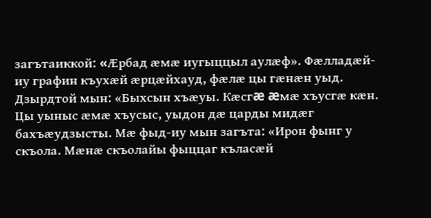загътаиккой: «Æрбад æмæ иугыццыл аулæф». Фæлладæй-иу графин къухæй æрцæйхауд, фæлæ цы гæнæн уыд. Дзырдтой мын: «Быхсын хъæуы. Кæсгæ æмæ хъусгæ кæн. Цы уыныс æмæ хъусыс, уыдон дæ царды мидæг бахъæудзысты. Мæ фыд-иу мын загъта: «Ирон фынг у скъола. Мæнæ скъолайы фыццаг къласæй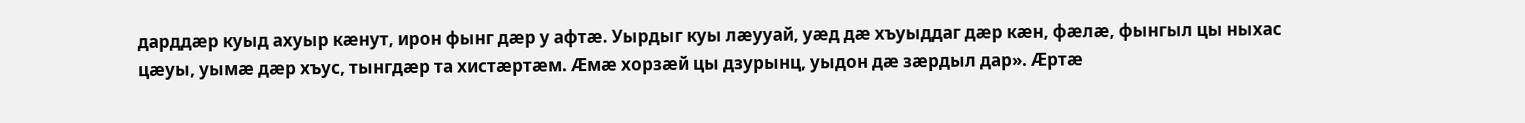дарддæр куыд ахуыр кæнут, ирон фынг дæр у афтæ. Уырдыг куы лæууай, уæд дæ хъуыддаг дæр кæн, фæлæ, фынгыл цы ныхас цæуы, уымæ дæр хъус, тынгдæр та хистæртæм. Æмæ хорзæй цы дзурынц, уыдон дæ зæрдыл дар». Æртæ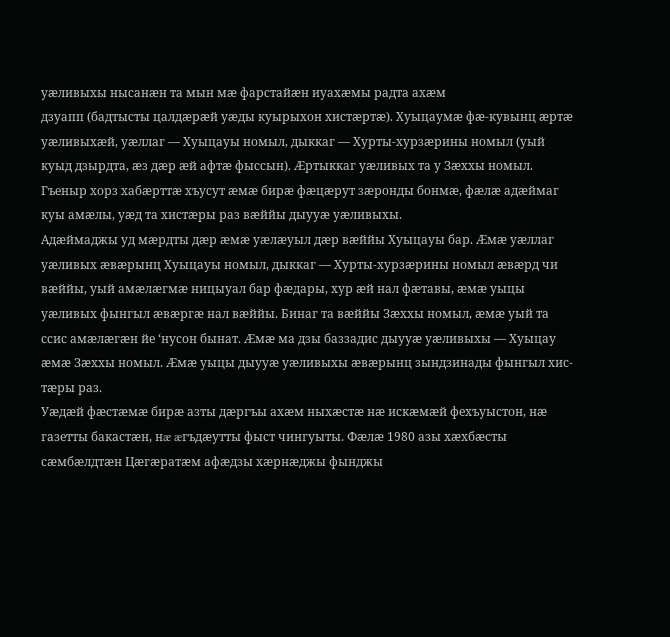уæливыхы нысанæн та мын мæ фарстайæн иуахæмы радта ахæм
дзуапп (бадтысты цалдæрæй уæды куырыхон хистæртæ). Хуыцаумæ фæ-кувынц æртæ уæливыхæй, уæллаг — Хуыцауы номыл, дыккаг — Хурты-хурзæрины номыл (уый куыд дзырдта, æз дæр æй афтæ фыссын). Æртыккаг уæливых та у Зæххы номыл. Гъеныр хорз хабæрттæ хъусут æмæ бирæ фæцæрут зæронды бонмæ, фæлæ адæймаг куы амæлы, уæд та хистæры раз вæййы дыууæ уæливыхы.
Адæймаджы уд мæрдты дæр æмæ уæлæуыл дæр вæййы Хуыцауы бар. Æмæ уæллаг уæливых æвæрынц Хуыцауы номыл, дыккаг — Хурты-хурзæрины номыл æвæрд чи вæййы, уый амæлæгмæ ницыуал бар фæдары, хур æй нал фæтавы, æмæ уыцы уæливых фынгыл æвæргæ нал вæййы. Бинаг та вæййы Зæххы номыл, æмæ уый та ссис амæлæгæн йе ‘нусон бынат. Æмæ ма дзы баззадис дыууæ уæливыхы — Хуыцау æмæ Зæххы номыл. Æмæ уыцы дыууæ уæливыхы æвæрынц зындзинады фынгыл хис-тæры раз.
Уæдæй фæстæмæ бирæ азты дæргъы ахæм ныхæстæ нæ искæмæй фехъуыстон, нæ газетты бакастæн, нæ æгъдæутты фыст чингуыты. Фæлæ 1980 азы хæхбæсты сæмбæлдтæн Цæгæратæм афæдзы хæрнæджы фынджы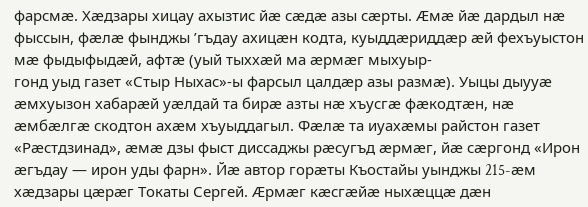фарсмæ. Хæдзары хицау ахызтис йæ сæдæ азы сæрты. Æмæ йæ дардыл нæ фыссын, фæлæ фынджы ’гъдау ахицæн кодта, куыддæриддæр æй фехъуыстон мæ фыдыфыдæй, афтæ (уый тыххæй ма æрмæг мыхуыр-
гонд уыд газет «Стыр Ныхас»-ы фарсыл цалдæр азы размæ). Уыцы дыууæ æмхуызон хабарæй уæлдай та бирæ азты нæ хъусгæ фæкодтæн, нæ æмбæлгæ скодтон ахæм хъуыддагыл. Фæлæ та иуахæмы райстон газет «Рæстдзинад», æмæ дзы фыст диссаджы рæсугъд æрмæг, йæ сæргонд «Ирон æгъдау — ирон уды фарн». Йæ автор горæты Къостайы уынджы 215-æм хæдзары цæрæг Токаты Сергей. Æрмæг кæсгæйæ ныхæццæ дæн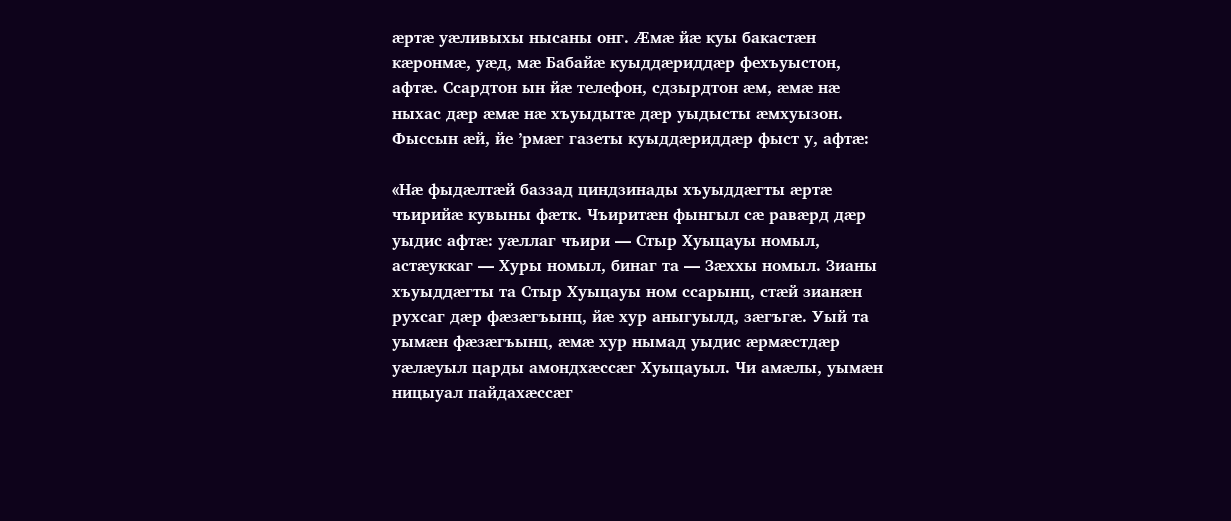æртæ уæливыхы нысаны онг. Æмæ йæ куы бакастæн кæронмæ, уæд, мæ Бабайæ куыддæриддæр фехъуыстон, афтæ. Ссардтон ын йæ телефон, сдзырдтон æм, æмæ нæ ныхас дæр æмæ нæ хъуыдытæ дæр уыдысты æмхуызон. Фыссын æй, йе ’рмæг газеты куыддæриддæр фыст у, афтæ:

«Нæ фыдæлтæй баззад циндзинады хъуыддæгты æртæ чъирийæ кувыны фæтк. Чъиритæн фынгыл сæ равæрд дæр уыдис афтæ: уæллаг чъири — Стыр Хуыцауы номыл, астæуккаг — Хуры номыл, бинаг та — Зæххы номыл. Зианы хъуыддæгты та Стыр Хуыцауы ном ссарынц, стæй зианæн рухсаг дæр фæзæгъынц, йæ хур аныгуылд, зæгъгæ. Уый та уымæн фæзæгъынц, æмæ хур нымад уыдис æрмæстдæр уæлæуыл царды амондхæссæг Хуыцауыл. Чи амæлы, уымæн ницыуал пайдахæссæг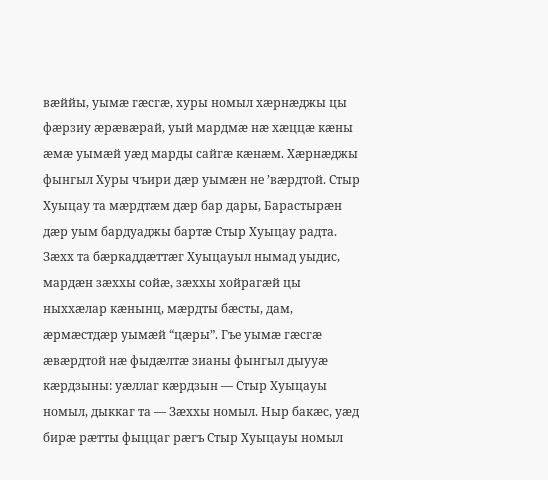вæййы, уымæ гæсгæ, хуры номыл хæрнæджы цы фæрзиу æрæвæрай, уый мардмæ нæ хæццæ кæны æмæ уымæй уæд марды сайгæ кæнæм. Хæрнæджы фынгыл Хуры чъири дæр уымæн не ’вæрдтой. Стыр Хуыцау та мæрдтæм дæр бар дары, Барастырæн дæр уым бардуаджы бартæ Стыр Хуыцау радта. Зæхх та бæркаддæттæг Хуыцауыл нымад уыдис, мардæн зæххы сойæ, зæххы хойрагæй цы ныххæлар кæнынц, мæрдты бæсты, дам, æрмæстдæр уымæй “цæры”. Гъе уымæ гæсгæ æвæрдтой нæ фыдæлтæ зианы фынгыл дыууæ кæрдзыны: уæллаг кæрдзын — Стыр Хуыцауы номыл, дыккаг та — Зæххы номыл. Ныр бакæс, уæд бирæ рæтты фыццаг рæгъ Стыр Хуыцауы номыл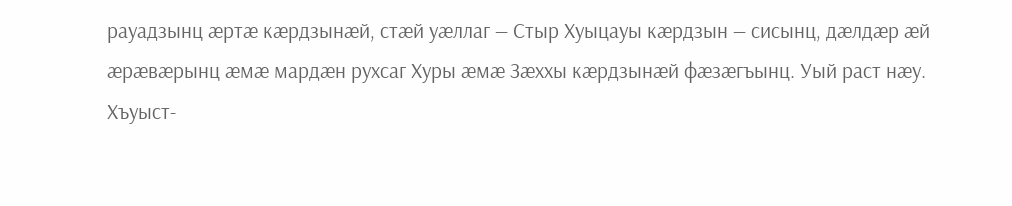рауадзынц æртæ кæрдзынæй, стæй уæллаг — Стыр Хуыцауы кæрдзын — сисынц, дæлдæр æй æрæвæрынц æмæ мардæн рухсаг Хуры æмæ Зæххы кæрдзынæй фæзæгъынц. Уый раст нæу. Хъуыст-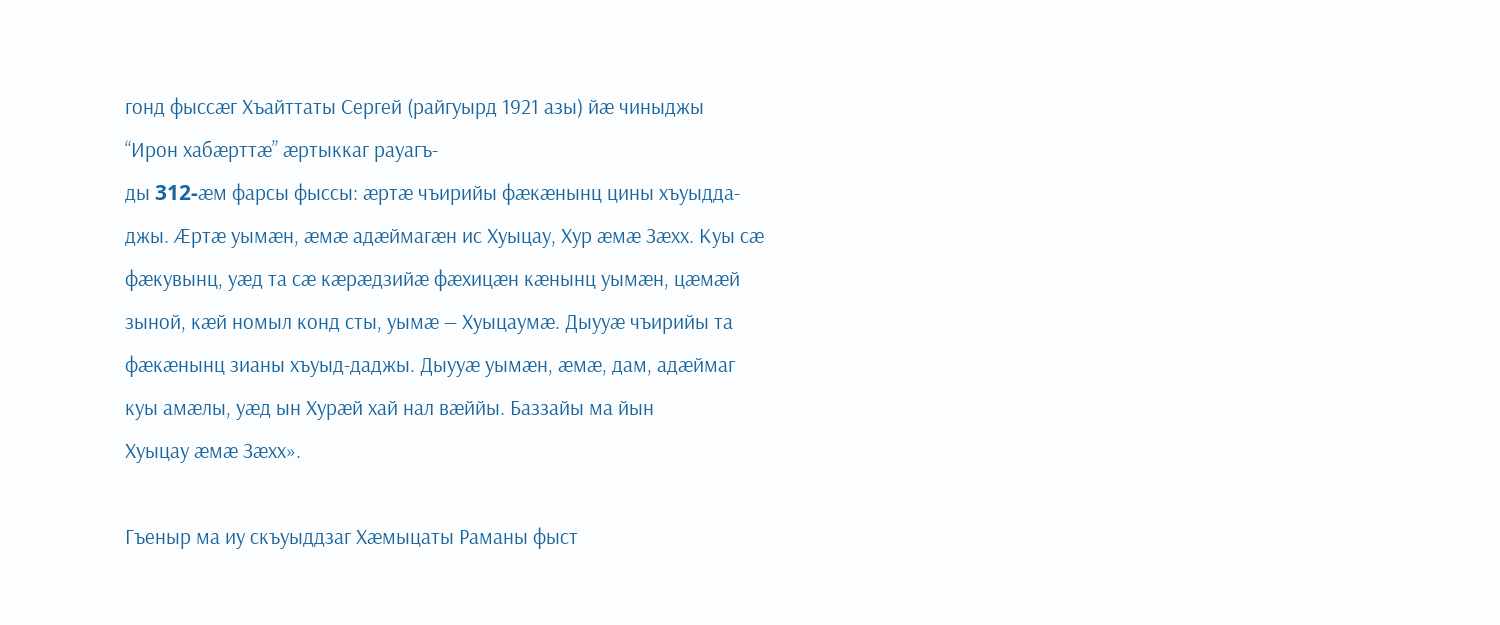гонд фыссæг Хъайттаты Сергей (райгуырд 1921 азы) йæ чиныджы
“Ирон хабæрттæ” æртыккаг рауагъ-
ды 312-æм фарсы фыссы: æртæ чъирийы фæкæнынц цины хъуыдда-
джы. Æртæ уымæн, æмæ адæймагæн ис Хуыцау, Хур æмæ Зæхх. Куы сæ фæкувынц, уæд та сæ кæрæдзийæ фæхицæн кæнынц уымæн, цæмæй зыной, кæй номыл конд сты, уымæ — Хуыцаумæ. Дыууæ чъирийы та фæкæнынц зианы хъуыд-даджы. Дыууæ уымæн, æмæ, дам, адæймаг куы амæлы, уæд ын Хурæй хай нал вæййы. Баззайы ма йын
Хуыцау æмæ Зæхх».

Гъеныр ма иу скъуыддзаг Хæмыцаты Раманы фыст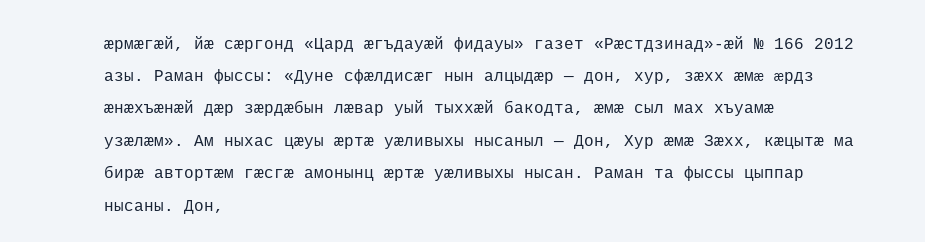æрмæгæй, йæ сæргонд «Цард æгъдауæй фидауы» газет «Рæстдзинад»-æй № 166 2012 азы. Раман фыссы: «Дуне сфæлдисæг нын алцыдæр — дон, хур, зæхх æмæ æрдз æнæхъæнæй дæр зæрдæбын лæвар уый тыххæй бакодта, æмæ сыл мах хъуамæ узæлæм». Ам ныхас цæуы æртæ уæливыхы нысаныл — Дон, Хур æмæ Зæхх, кæцытæ ма бирæ автортæм гæсгæ амонынц æртæ уæливыхы нысан. Раман та фыссы цыппар нысаны. Дон,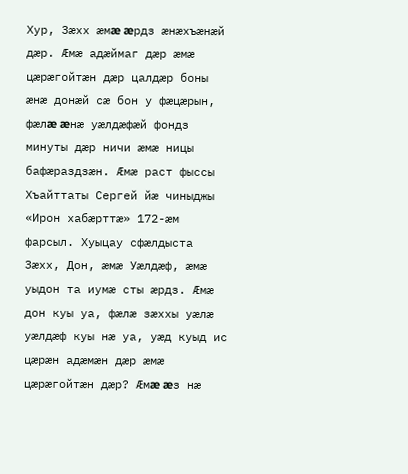Хур, Зæхх æмæ æрдз æнæхъæнæй дæр. Æмæ адæймаг дæр æмæ цæрæгойтæн дæр цалдæр боны æнæ донæй сæ бон у фæцæрын, фæлæ æнæ уæлдæфæй фондз минуты дæр ничи æмæ ницы бафæраздзæн. Æмæ раст фыссы Хъайттаты Сергей йæ чиныджы «Ирон хабæрттæ» 172-æм
фарсыл. Хуыцау сфæлдыста Зæхх, Дон, æмæ Уæлдæф, æмæ уыдон та иумæ сты æрдз. Æмæ дон куы уа, фæлæ зæххы уæлæ уæлдæф куы нæ уа, уæд куыд ис цæрæн адæмæн дæр æмæ цæрæгойтæн дæр? Æмæ æз нæ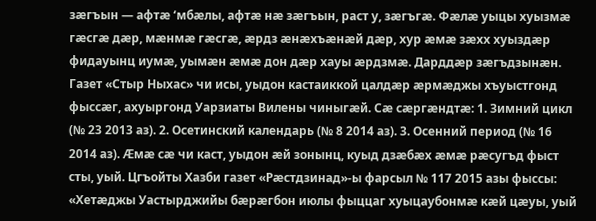зæгъын — афтæ ‘мбæлы, афтæ нæ зæгъын, раст у, зæгъгæ. Фæлæ уыцы хуызмæ гæсгæ дæр, мæнмæ гæсгæ, æрдз æнæхъæнæй дæр, хур æмæ зæхх хуыздæр фидауынц иумæ, уымæн æмæ дон дæр хауы æрдзмæ. Дарддæр зæгъдзынæн.
Газет «Стыр Ныхас» чи исы, уыдон кастаиккой цалдæр æрмæджы хъуыстгонд фыссæг, ахуыргонд Уарзиаты Вилены чиныгæй. Сæ сæргæндтæ: 1. Зимний цикл (№ 23 2013 аз). 2. Осетинский календарь (№ 8 2014 аз). 3. Осенний период (№ 16 2014 аз). Æмæ сæ чи каст, уыдон æй зонынц, куыд дзæбæх æмæ рæсугъд фыст сты, уый. Цгъойты Хазби газет «Рæстдзинад»-ы фарсыл № 117 2015 азы фыссы: «Хетæджы Уастырджийы бæрæгбон июлы фыццаг хуыцаубонмæ кæй цæуы, уый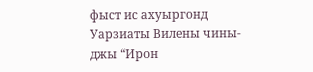фыст ис ахуыргонд Уарзиаты Вилены чины-джы “Ирон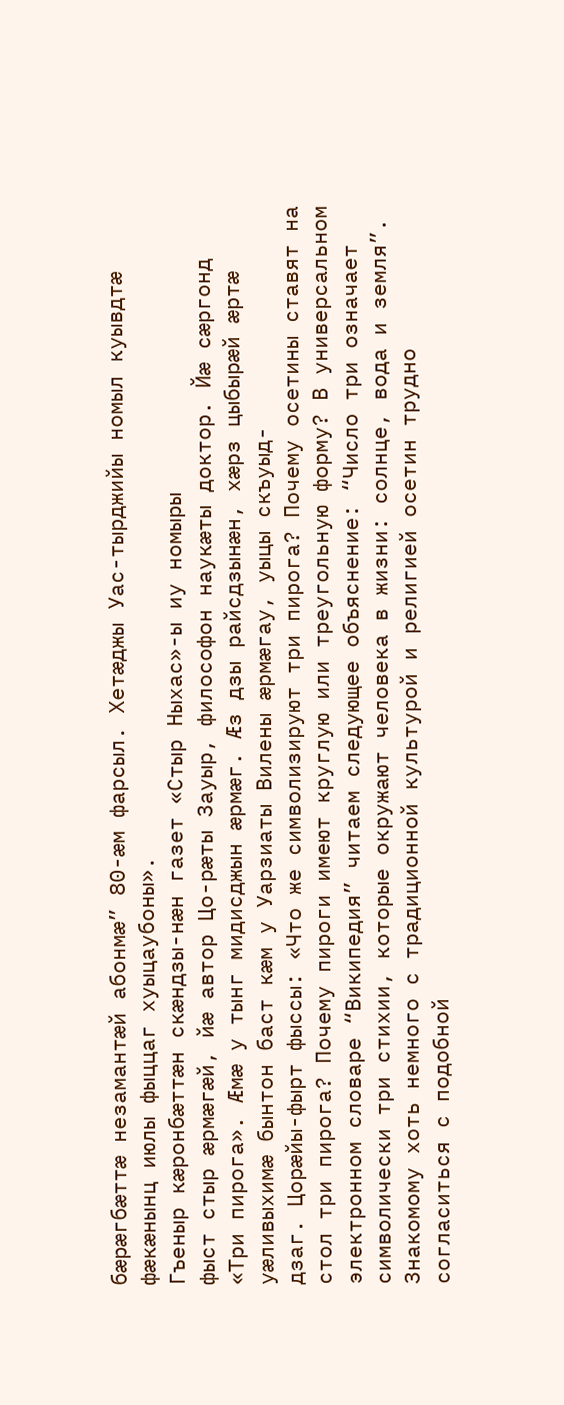бæрæгбæттæ незамантæй абонмæ” 80-æм фарсыл. Хетæджы Уас-тырджийы номыл куывдтæ фæкæнынц июлы фыццаг хуыцаубоны».
Гъеныр кæронбæттæн скæндзы-нæн газет «Стыр Ныхас»-ы иу номыры
фыст стыр æрмæгæй, йæ автор Цо-рæты Зауыр, философон наукæты доктор. Йæ сæргонд «Три пирога». Æмæ у тынг мидисджын æрмæг. Æз дзы райсдзынæн, хæрз цыбырæй æртæ уæливыхимæ бынтон баст кæм у Уарзиаты Вилены æрмæгау, уыцы скъуыд-
дзаг. Цорæйы-фырт фыссы: «Что же символизируют три пирога? Почему осетины ставят на стол три пирога? Почему пироги имеют круглую или треугольную форму? В универсальном электронном словаре “Википедия” читаем следующее объяснение: “Число три означает символически три стихии, которые окружают человека в жизни: солнце, вода и земля”. Знакомому хоть немного с традиционной культурой и религией осетин трудно согласиться с подобной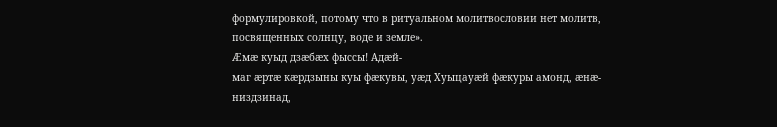формулировкой, потому что в ритуальном молитвословии нет молитв, посвященных солнцу, воде и земле».
Æмæ куыд дзæбæх фыссы! Адæй-
маг æртæ кæрдзыны куы фæкувы, уæд Хуыцауæй фæкуры амонд, æнæ-
низдзинад,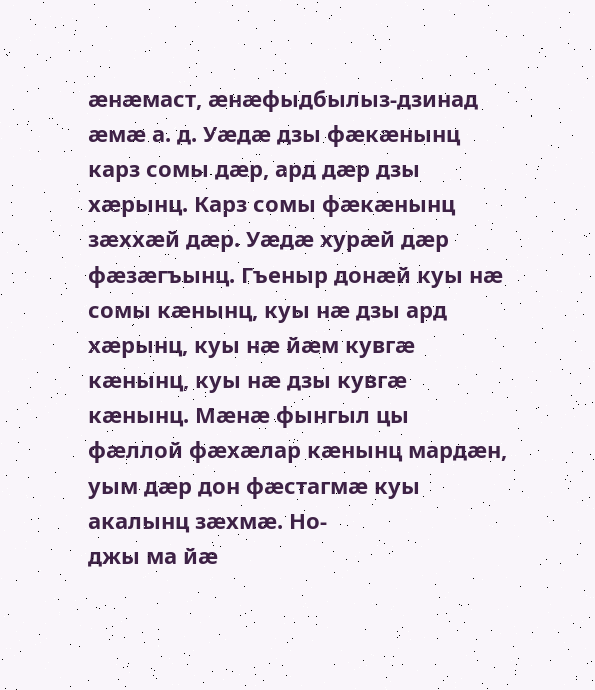æнæмаст, æнæфыдбылыз-дзинад æмæ а. д. Уæдæ дзы фæкæнынц карз сомы дæр, ард дæр дзы хæрынц. Карз сомы фæкæнынц зæххæй дæр. Уæдæ хурæй дæр фæзæгъынц. Гъеныр донæй куы нæ сомы кæнынц, куы нæ дзы ард хæрынц, куы нæ йæм кувгæ кæнынц, куы нæ дзы кувгæ кæнынц. Мæнæ фынгыл цы фæллой фæхæлар кæнынц мардæн, уым дæр дон фæстагмæ куы акалынц зæхмæ. Но-
джы ма йæ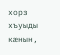хорз хъуыды кæнын,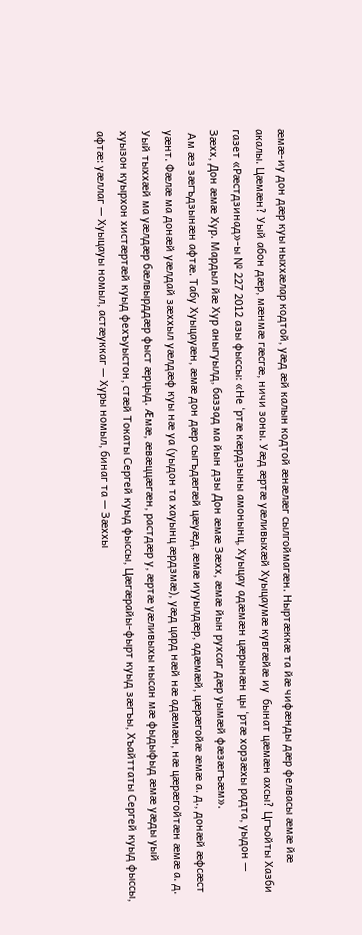æмæ-иу дон дæр куы ныххæлар кодтой, уæд æй калын кодтой æнæлæг сылгоймагæн. Ныртæккæ та йæ чифæнды дæр фелвасы æмæ йæ акалы. Цæмæн? Уый абон дæр, мæнмæ гæсгæ, ничи зоны. Уæд æртæ уæливыхæй Хуыцаумæ кувгæйæ иу  бынат цæмæн ахсы? Цгъойты Хазби газет «Рæстдзинад»-ы № 227 2012 азы фыссы: «Не ‘ртæ кæрдзыны амонынц, Хуыцау адæмæн цæрынæн цы ‘ртæ хорзæхы радта, уыдон — Зæхх, Дон æмæ Хур. Мардыл йæ Хур аныгуылд, баззад ма йын дзы Дон æмæ Зæхх, æмæ йын рухсаг дæр уымæй фæзæгъæм».
 Ам æз зæгъдзынæн афтæ. Табу Хуыцауæн, æмæ дон дæр сыгъдæгæй цæуæд, æмæ иууылдæр, адæмæй, цæрæгойæ æмæ а. д., донæй æфсæст уæнт. Фæлæ ма донæй уæлдай зæххыл уæлдæф куы нæ уа (уыдон та хауынц æрдзмæ), уæд цард нæй нæ адæмæн, нæ цæрæгойтæн æмæ а. д. Уый тыххæй ма уæлдæр бæлвырддæр фыст æрцыд. Æмæ, æвæццæгæн, растдæр у, æртæ уæливыхы нысан мæ фыдыфыд æмæ уæды уый хуызон куырхон хистæртæй куыд фехъуыстон, стæй Токаты Сергей куыд фыссы, Цæгæрайы-фырт куыд зæгъы, Хъайттаты Сергей куыд фыссы, афтæ: уæллаг — Хуыцауы номыл, астæуккаг — Хуры номыл, бинаг та — Зæххы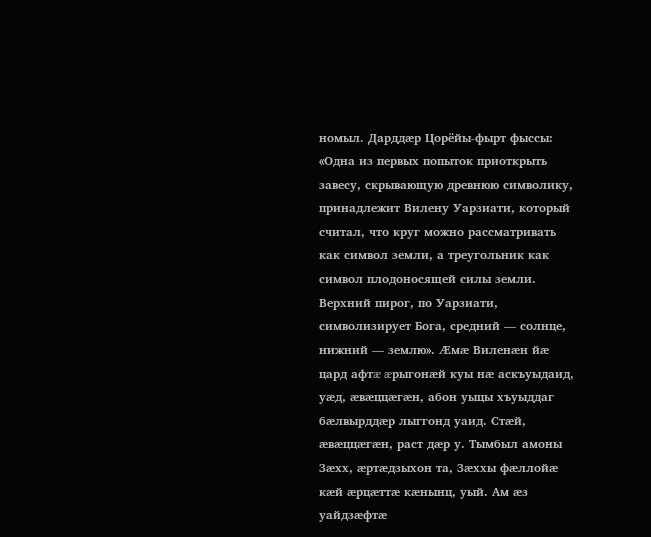номыл. Дарддæр Цорёйы-фырт фыссы: «Одна из первых попыток приоткрыть завесу, скрывающую древнюю символику, принадлежит Вилену Уарзиати, который считал, что круг можно рассматривать как символ земли, а треугольник как символ плодоносящей силы земли. Верхний пирог, по Уарзиати, символизирует Бога, средний — солнце, нижний — землю». Æмæ Виленæн йæ цард афтæ æрыгонæй куы нæ аскъуыдаид, уæд, æвæццæгæн, абон уыцы хъуыддаг бæлвырддæр лыггонд уаид. Стæй, æвæццæгæн, раст дæр у. Тымбыл амоны Зæхх, æртæдзыхон та, Зæххы фæллойæ кæй æрцæттæ кæнынц, уый. Ам æз уайдзæфтæ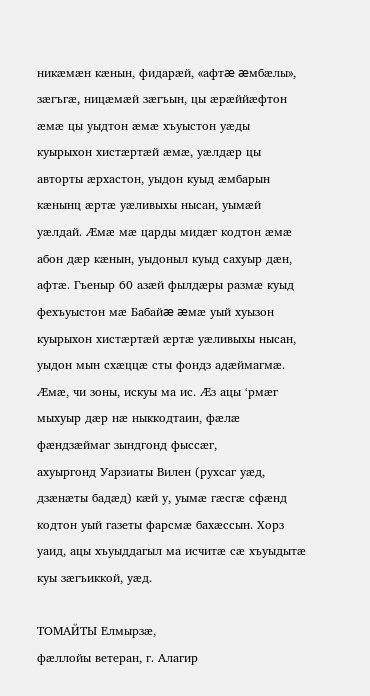никæмæн кæнын, фидарæй, «афтæ æмбæлы», зæгъгæ, ницæмæй зæгъын, цы æрæййæфтон æмæ цы уыдтон æмæ хъуыстон уæды куырыхон хистæртæй æмæ, уæлдæр цы авторты æрхастон, уыдон куыд æмбарын кæнынц æртæ уæливыхы нысан, уымæй уæлдай. Æмæ мæ царды мидæг кодтон æмæ абон дæр кæнын, уыдоныл куыд сахуыр дæн, афтæ. Гъеныр 60 азæй фылдæры размæ куыд фехъуыстон мæ Бабайæ æмæ уый хуызон куырыхон хистæртæй æртæ уæливыхы нысан, уыдон мын схæццæ сты фондз адæймагмæ. Æмæ, чи зоны, искуы ма ис. Æз ацы ‘рмæг мыхуыр дæр нæ ныккодтаин, фæлæ фæндзæймаг зындгонд фыссæг,
ахуыргонд Уарзиаты Вилен (рухсаг уæд, дзæнæты бадæд) кæй у, уымæ гæсгæ сфæнд кодтон уый газеты фарсмæ бахæссын. Хорз уаид, ацы хъуыддагыл ма исчитæ сæ хъуыдытæ куы зæгъиккой, уæд.

ТОМАЙТЫ Елмырзæ,
фæллойы ветеран, г. Алагир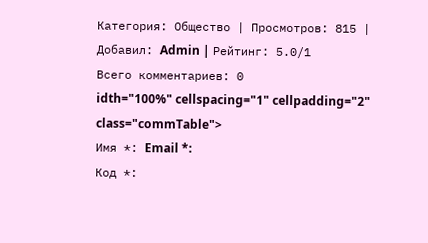Категория: Общество | Просмотров: 815 | Добавил: Admin | Рейтинг: 5.0/1
Всего комментариев: 0
idth="100%" cellspacing="1" cellpadding="2" class="commTable">
Имя *: Email *:
Код *: